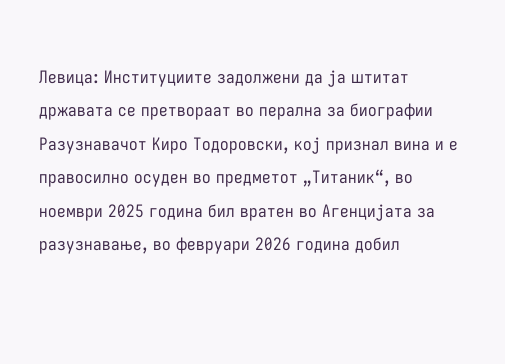Левица: Институциите задолжени да ја штитат државата се претвораат во перална за биографии
Разузнавачот Киро Тодоровски, кој признал вина и е правосилно осуден во предметот „Титаник“, во ноември 2025 година бил вратен во Агенцијата за разузнавање, во февруари 2026 година добил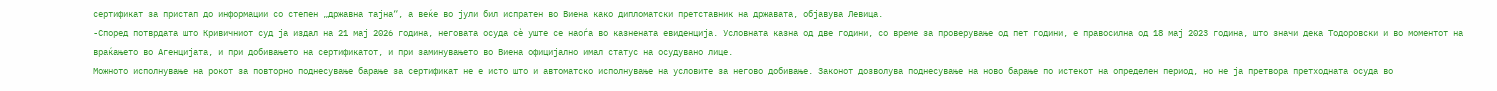сертификат за пристап до информации со степен „државна тајна“, а веќе во јули бил испратен во Виена како дипломатски претставник на државата, објавува Левица.
-Според потврдата што Кривичниот суд ја издал на 21 мај 2026 година, неговата осуда сè уште се наоѓа во казнената евиденција. Условната казна од две години, со време за проверување од пет години, е правосилна од 18 мај 2023 година, што значи дека Тодоровски и во моментот на враќањето во Агенцијата, и при добивањето на сертификатот, и при заминувањето во Виена официјално имал статус на осудувано лице.
Можното исполнување на рокот за повторно поднесување барање за сертификат не е исто што и автоматско исполнување на условите за негово добивање. Законот дозволува поднесување на ново барање по истекот на определен период, но не ја претвора претходната осуда во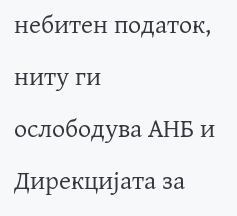небитен податок, ниту ги ослободува АНБ и Дирекцијата за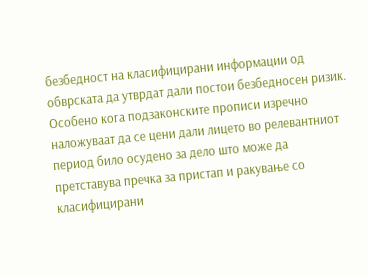безбедност на класифицирани информации од обврската да утврдат дали постои безбедносен ризик. Особено кога подзаконските прописи изречно наложуваат да се цени дали лицето во релевантниот период било осудено за дело што може да претставува пречка за пристап и ракување со класифицирани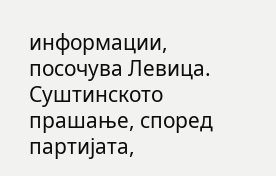информации, посочува Левица.
Суштинското прашање, според партијата,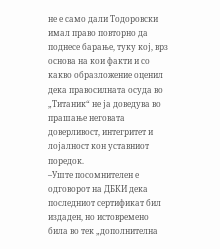не е само дали Тодоровски имал право повторно да поднесе барање, туку кој, врз основа на кои факти и со какво образложение оценил дека правосилната осуда во „Титаник“ не ја доведува во прашање неговата доверливост, интегритет и лојалност кон уставниот поредок.
–Уште посомнителен е одговорот на ДБКИ дека последниот сертификат бил издаден, но истовремено била во тек „дополнителна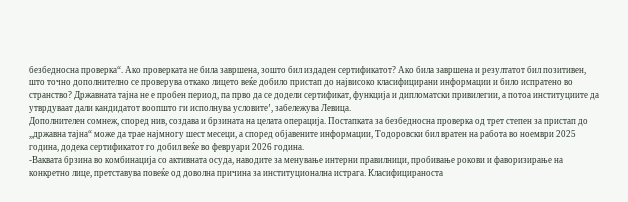безбедносна проверка“. Ако проверката не била завршена, зошто бил издаден сертификатот? Ако била завршена и резултатот бил позитивен, што точно дополнително се проверува откако лицето веќе добило пристап до највисоко класифицирани информации и било испратено во странство? Државната тајна не е пробен период, па прво да се додели сертификат, функција и дипломатски привилегии, а потоа институциите да утврдуваат дали кандидатот воопшто ги исполнува условите’, забележува Левица.
Дополнителен сомнеж, според нив, создава и брзината на целата операција. Постапката за безбедносна проверка од трет степен за пристап до „државна тајна“ може да трае најмногу шест месеци, а според објавените информации, Тодоровски бил вратен на работа во ноември 2025 година, додека сертификатот го добил веќе во февруари 2026 година.
-Ваквата брзина во комбинација со активната осуда, наводите за менување интерни правилници, пробивање рокови и фаворизирање на конкретно лице, претставува повеќе од доволна причина за институционална истрага. Класифицираноста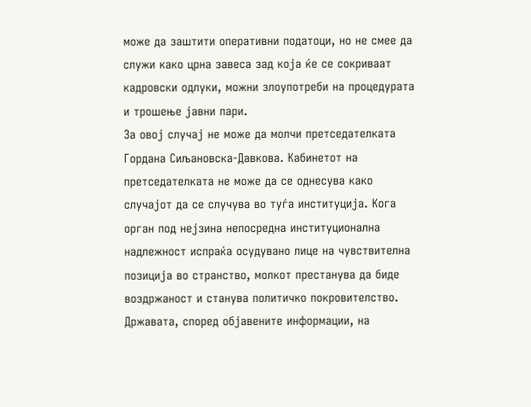може да заштити оперативни податоци, но не смее да служи како црна завеса зад која ќе се сокриваат кадровски одлуки, можни злоупотреби на процедурата и трошење јавни пари.
За овој случај не може да молчи претседателката Гордана Сиљановска-Давкова. Кабинетот на претседателката не може да се однесува како случајот да се случува во туѓа институција. Кога орган под нејзина непосредна институционална надлежност испраќа осудувано лице на чувствителна позиција во странство, молкот престанува да биде воздржаност и станува политичко покровителство.
Државата, според објавените информации, на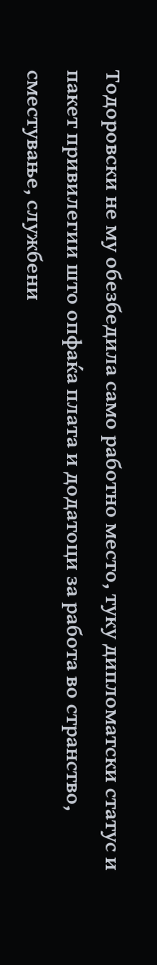Тодоровски не му обезбедила само работно место, туку дипломатски статус и пакет привилегии што опфаќа плата и додатоци за работа во странство, сместување, службени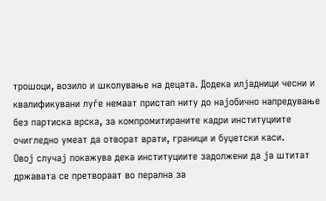трошоци, возило и школување на децата. Додека илјадници чесни и квалификувани луѓе немаат пристап ниту до најобично напредување без партиска врска, за компромитираните кадри институциите очигледно умеат да отворат врати, граници и буџетски каси.
Овој случај покажува дека институциите задолжени да ја штитат државата се претвораат во перална за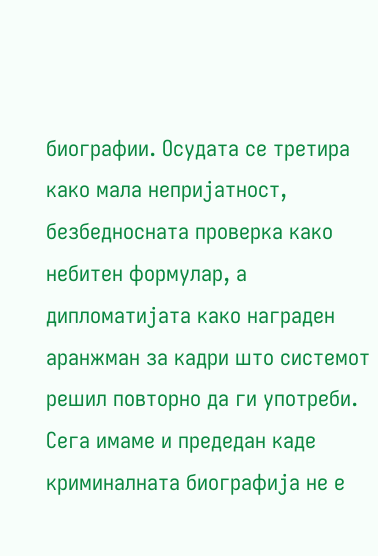биографии. Осудата се третира како мала непријатност, безбедносната проверка како небитен формулар, а дипломатијата како награден аранжман за кадри што системот решил повторно да ги употреби. Сега имаме и предедан каде криминалната биографија не е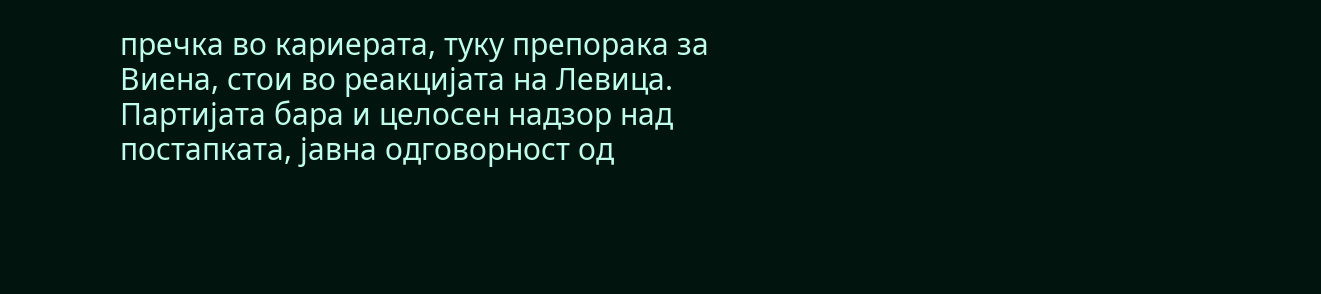пречка во кариерата, туку препорака за Виена, стои во реакцијата на Левица.
Партијата бара и целосен надзор над постапката, јавна одговорност од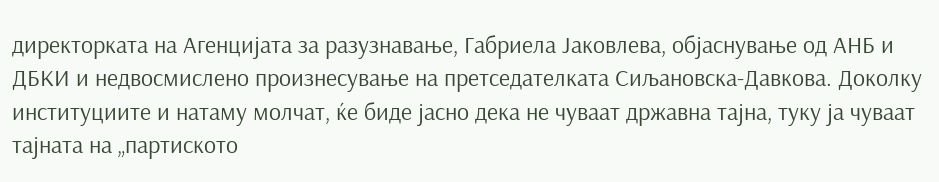директорката на Агенцијата за разузнавање, Габриела Јаковлева, објаснување од АНБ и ДБКИ и недвосмислено произнесување на претседателката Сиљановска-Давкова. Доколку институциите и натаму молчат, ќе биде јасно дека не чуваат државна тајна, туку ја чуваат тајната на „партиското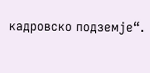кадровско подземје“.